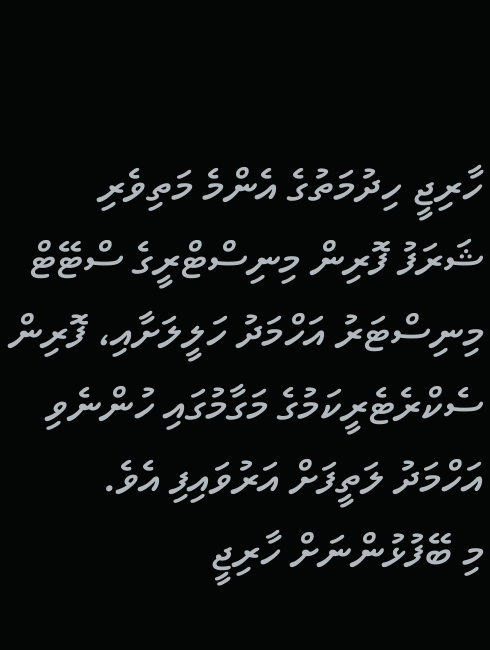ހާރިޖީ ހިދުމަތުގެ އެންމެ މަތިވެރި ޝަރަފު ފޮރިން މިނިސްޓްރީގެ ސްޓޭޓް މިނިސްޓަރު އަހްމަދު ހަލީލަށާއި، ފޮރިން ސެކްރެޓެރީކަމުގެ މަގާމުގައި ހުންނެވި އަހްމަދު ލަތީފަށް އަރުވައިފި އެވެ.
މި ބޭފުޅުންނަށް ހާރިޖީ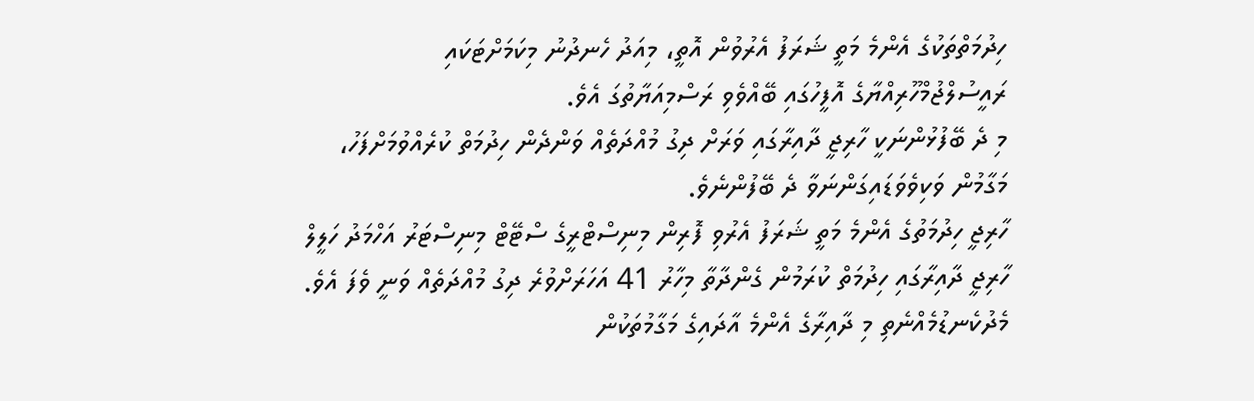ހިދުމަތްތަކުގެ އެންމެ މަތީ ޝަރަފު އެރުވުން އޮތީ، މިއަދު ހެނދުނު މިކަމަށްޓަކައި ރައީސުލްޖުމްހޫރިއްޔާގެ އޮފީހުގައި ބޭއްވެވި ރަސްމިއަޔާތުގަ އެވެ.
މި ދެ ބޭފުޅުންނަކީ ހާރިޖީ ދާއިރާގައި ވަރަށް ދިގު މުއްދަތެއް ވަންދެން ހިދުމަތް ކުރެއްވުމަށްފަހު، މަގާމުން ވަކިވެވަޑައިގަންނަވާ ދެ ބޭފުންނެވެ.
ހާރިޖީ ހިދުމަތުގެ އެންމެ މަތީ ޝަރަފު އެރުވި ފޮރިން މިނިސްޓްރީގެ ސްޓޭޓް މިނިސްޓަރު އަހްމަދު ހަލީލް ހާރިޖީ ދާއިރާގައި ހިދުމަތް ކުރަމުން ގެންދާތާ މިހާރު 41 އަހަރަށްވުރެ ދިގު މުއްދަތެއް ވަނީ ވެފަ އެވެ. މެދުކެނޑުމެއްނެތި މި ދާއިރާގެ އެންމެ އާދައިގެ މަގާމުތަކުން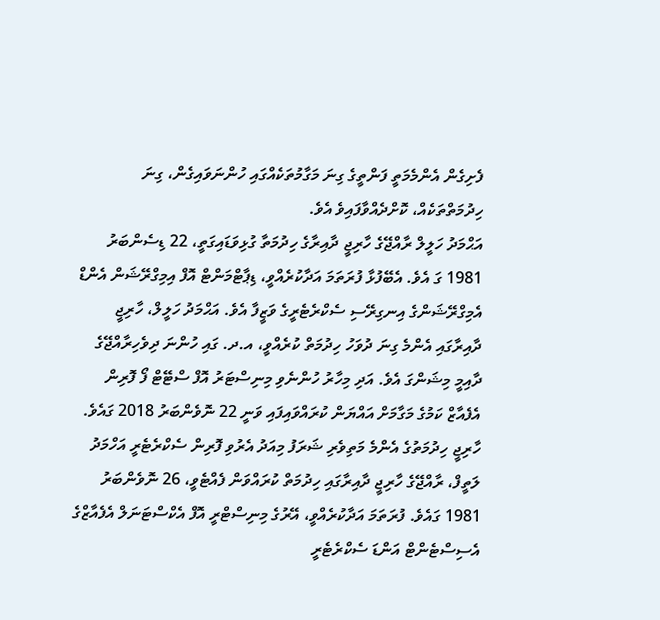ފެށިގެން އެންމެމަތީ ފަންތީގެ ގިނަ މަގާމުތަކެއްގައި ހުންނަވައިގެން، ގިނަ ހިދުމަތްތަކެއް، ކޮށްދެއްވާފައިވެ އެވެ.
އަޙްމަދު ހަލީލް ރާއްޖޭގެ ހާރިޖީ ދާއިރާގެ ހިދުމަތާ ގުޅިވަޑައިގަތީ، 22 ޑިސެންބަރު 1981 ގަ އެވެ. އެބޭފުޅާ ފުރަތަމަ އަދާކުރެއްވީ، ޑިޕާޓްމަންޓް އޮފް އިމިގްރޭޝަން އެންޑް އެމިގްރޭޝަންގެ އިނގިރޭސި ސެކްރެޓެރީގެ ވަޒީފާ އެވެ. އަޙްމަދު ހަލީލް، ހާރިޖީ ދާއިރާގައި އެންމެ ގިނަ ދުވަހު ހިދުމަތް ކުރެއްވީ، އ.ދ. ގައި ހުންނަ ދިވެހިރާއްޖޭގެ ދާއިމީ މިޝަންގަ އެވެ. އަދި މިހާރު ހުންނެވި މިނިސްޓަރު އޮފް ސްޓޭޓް ފޯ ފޮރިން އެފެއާޒް ކަމުގެ މަގާމަށް އައްޔަން ކުރައްވައިފައި ވަނީ 22 ނޮވެންބަރު 2018 ގައެވެ.
ހާރިޖީ ހިދުމަތުގެ އެންމެ މަތިވެރި ޝަރަފު މިއަދު އެރުވި ފޮރިން ސެކްރެޓެރީ އަހްމަދު ލަތީފް، ރާއްޖޭގެ ހާރިޖީ ދާއިރާގައި ހިދުމަތް ކުރައްވަން ފެއްޓެވީ، 26 ނޮވެންބަރު 1981 ގައެވެ. ފުރަތަމަ އަދާކުރެއްވީ، އޭރުގެ މިނިސްޓްރީ އޮފް އެކްސްޓަނަލް އެފެއާޒްގެ އެސިސްޓެންޓް އަންޑަ ސެކްރެޓެރީ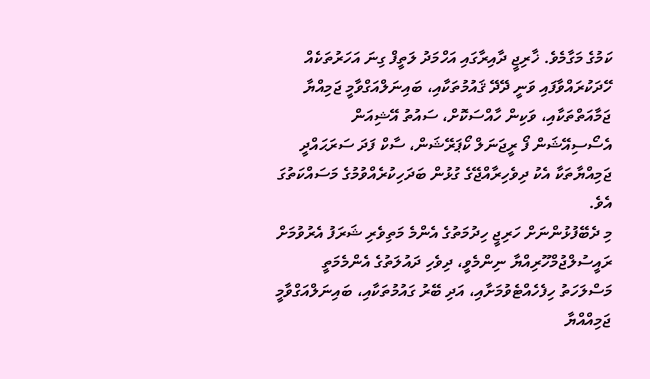ކަމުގެ މަގާމެވެ. ޚާރިޖީ ދާއިރާގައި އަހްމަދު ލަތީފް ގިނަ އަހަރުތަކެއް ހޭދަކުރައްވާފައި ވަނީ ދޭދޭ ޤައުމުތަކާއި، ބައިނަލްއަގްވާމީ ޖަމިއްޔާ ޖަމާއަތްތަކާއި، ވަކިން ހާއްސަކޮށް، ސައުތު އޭޝިއަން އެސޯސިއޭޝަން ފޯ ރީޖަނަލް ކޯޕަރޭޝަން، ސާކް ފަދަ ސަރަޙައްދީ ޖަމިއްޔާތަކާ އެކު ދިވެހިރާއްޖޭގެ ގުޅުން ބަދަހިކުރެއްވުމުގެ މަސައްކަތުގަ އެވެ.
މި ދެބޭފުޅުންނަށް ހަރިޖީ ހިދުމަތުގެ އެންމެ މަތިވެރި ޝަރަފު އެރުވުމަށް ރައީސުލްޖުމްހޫރިއްޔާ ނިންމެވީ، ދިވެހި ދައުލަތުގެ އެންމެމަތީ މަސްލަހަތު ހިފެހެއްޓެވުމަށާއި، އަދި ބޭރު ގައުމުތަކާއި، ބައިނަލްއަގްވާމީ ޖަމިއްއްޔާ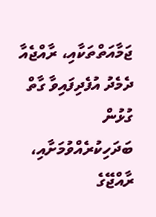ޖަމާއަތްތަކާއި، ރާއްޖެއާ ދެމެދު އުފެދިފައިވާ ގާތް ގުޅުން ބަދަހިކުރެއްވުމަށާއި، ރާއްޖޭގެ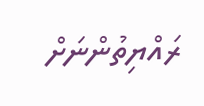ރައްޔިތުންނަށް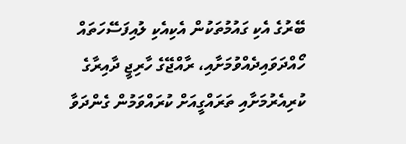ބޭރުގެ އެކި ގައުމުތަކުން އެކިއެކި ލުއިފަސޭހަތައް ހޯއްދަވައިދެއްވުމަށާއި، ރާއްޖޭގެ ހާރިޖީ ދާއިރާގެ ކުރިއެރުމަށާއި ތަރައްގީއަށް ކުރައްވަމުން ގެންދަވާ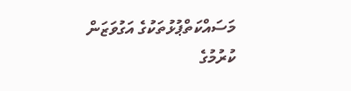މަސައްކަތްޕުޅުތަކުގެ އަގުވަޒަން ކުރުމުގެ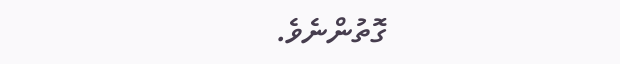ގޮތުންނެވެ.